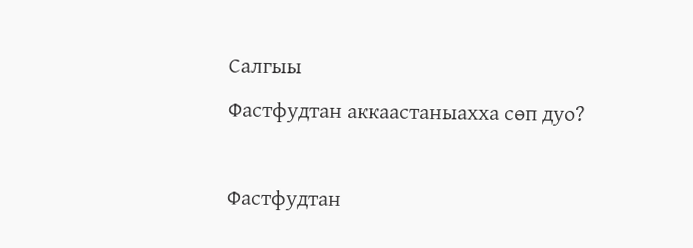Салгыы
Фастфудтан аккаастаныахха сөп дуо?

Фастфудтан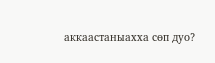аккаастаныахха сөп дуо?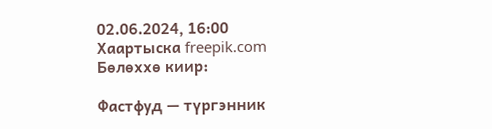02.06.2024, 16:00
Хаартыска freepik.com
Бөлөххө киир:

Фастфуд — түргэнник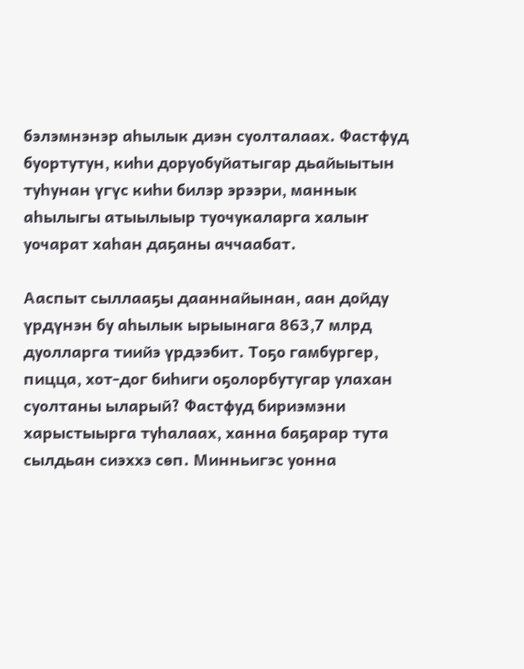бэлэмнэнэр аһылык диэн суолталаах. Фастфуд буортутун, киһи доруобуйатыгар дьайыытын туһунан үгүс киһи билэр эрээри, маннык аһылыгы атыылыыр туочукаларга халыҥ уочарат хаһан даҕаны аччаабат.

Ааспыт сыллааҕы дааннайынан, аан дойду үрдүнэн бу аһылык ырыынага 863,7 млрд дуолларга тиийэ үрдээбит. Тоҕо гамбургер, пицца, хот-дог биһиги оҕолорбутугар улахан суолтаны ыларый? Фастфуд бириэмэни харыстыырга туһалаах, ханна баҕарар тута сылдьан сиэххэ сөп. Минньигэс уонна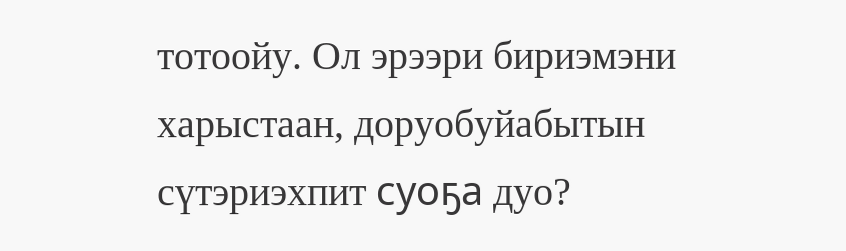тотоойу. Ол эрээри бириэмэни харыстаан, доруобуйабытын сүтэриэхпит суоҕа дуо?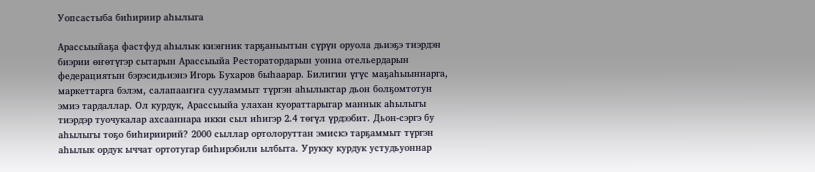Уопсастыба биһириир аһылыга

Арассыыйаҕа фастфуд аһылык киэҥник тарҕаныытын сүрүн оруола дьиэҕэ тиэрдэн биэрии өҥөтүгэр сытарын Арассыыйа Ресторатордарын уонна отельердарын федерациятын бэрэсидьиэнэ Игорь Бухаров быһаарар. Билигин үгүс маҕаһыыннарга, маркеттарга бэлэм, салапааҥҥа сууламмыт түргэн аһылыктар дьон болҕомтотун эмиэ тардаллар. Ол курдук, Арассыыйа улахан куораттарыгар маннык аһылыгы тиэрдэр туочукалар ахсааннара икки сыл иһигэр 2.4 төгүл үрдээбит. Дьон-сэргэ бу аһылыгы тоҕо биһириирий? 2000 сыллар ортолоруттан эмискэ тарҕаммыт түргэн аһылык ордук ыччат ортотугар биһирэбили ылбыта. Урукку курдук устудьуоннар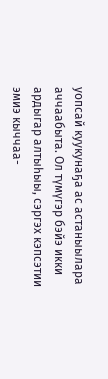уопсай куукунаҕа ас астаныылара аччаабыта. Ол түмүгэр бэйэ икки ардыгар алтыһыы, сэргэх кэпсэтии эмиэ кыччаа-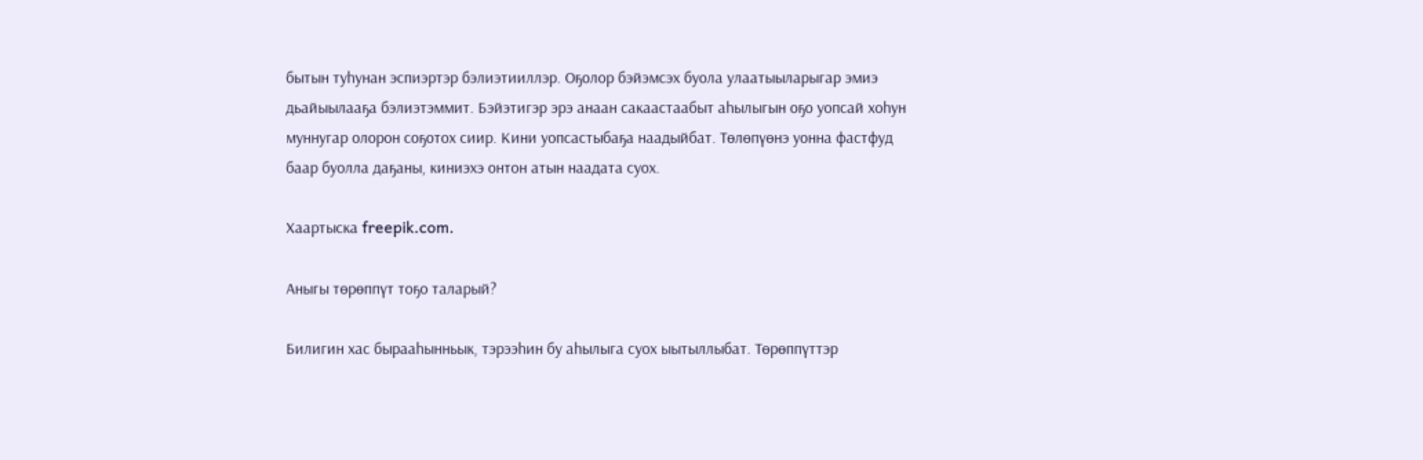бытын туһунан эспиэртэр бэлиэтииллэр. Оҕолор бэйэмсэх буола улаатыыларыгар эмиэ дьайыылааҕа бэлиэтэммит. Бэйэтигэр эрэ анаан сакаастаабыт аһылыгын оҕо уопсай хоһун муннугар олорон соҕотох сиир. Кини уопсастыбаҕа наадыйбат. Төлөпүөнэ уонна фастфуд баар буолла даҕаны, киниэхэ онтон атын наадата суох.

Хаартыска freepik.com.

Аныгы төрөппүт тоҕо таларый?

Билигин хас бырааһынньык, тэрээһин бу аһылыга суох ыытыллыбат. Төрөппүттэр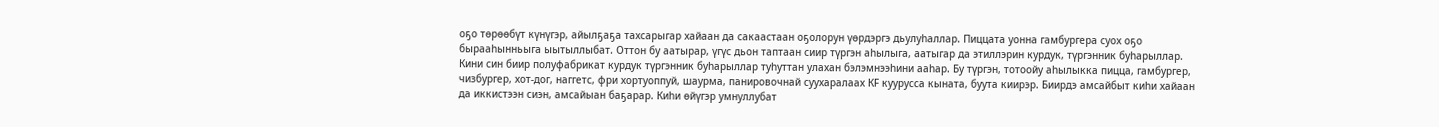оҕо төрөөбүт күнүгэр, айылҕаҕа тахсарыгар хайаан да сакаастаан оҕолорун үөрдэргэ дьулуһаллар. Пиццата уонна гамбургера суох оҕо бырааһынньыга ыытыллыбат. Оттон бу аатырар, үгүс дьон таптаан сиир түргэн аһылыга, аатыгар да этиллэрин курдук, түргэнник буһарыллар. Кини син биир полуфабрикат курдук түргэнник буһарыллар туһуттан улахан бэлэмнээһини ааһар. Бу түргэн, тотоойу аһылыкка пицца, гамбургер, чизбургер, хот-дог, наггетс, фри хортуоппуй, шаурма, панировочнай суухаралаах КF куурусса кыната, буута киирэр. Биирдэ амсайбыт киһи хайаан да иккистээн сиэн, амсайыан баҕарар. Киһи өйүгэр умнуллубат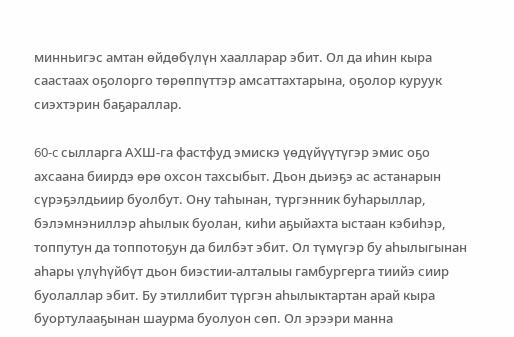минньигэс амтан өйдөбүлүн хаалларар эбит. Ол да иһин кыра саастаах оҕолорго төрөппүттэр амсаттахтарына, оҕолор куруук сиэхтэрин баҕараллар.

60‑c сылларга АХШ-га фастфуд эмискэ үөдүйүүтүгэр эмис оҕо ахсаана биирдэ өрө охсон тахсыбыт. Дьон дьиэҕэ ас астанарын сүрэҕэлдьиир буолбут. Ону таһынан, түргэнник буһарыллар, бэлэмнэниллэр аһылык буолан, киһи аҕыйахта ыстаан кэбиһэр, топпутун да топпотоҕун да билбэт эбит. Ол түмүгэр бу аһылыгынан аһары үлүһүйбүт дьон биэстии-алталыы гамбургерга тиийэ сиир буолаллар эбит. Бу этиллибит түргэн аһылыктартан арай кыра буортулааҕынан шаурма буолуон сөп. Ол эрээри манна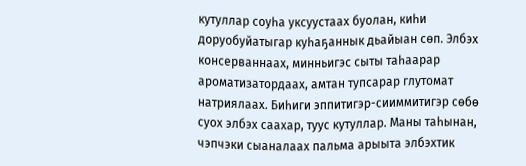кутуллар соуһа уксуустаах буолан, киһи доруобуйатыгар куһаҕаннык дьайыан сөп. Элбэх консерваннаах, минньигэс сыты таһаарар ароматизатордаах, амтан тупсарар глутомат натриялаах. Биһиги эппитигэр-сииммитигэр сөбө суох элбэх саахар, туус кутуллар. Маны таһынан, чэпчэки сыаналаах пальма арыыта элбэхтик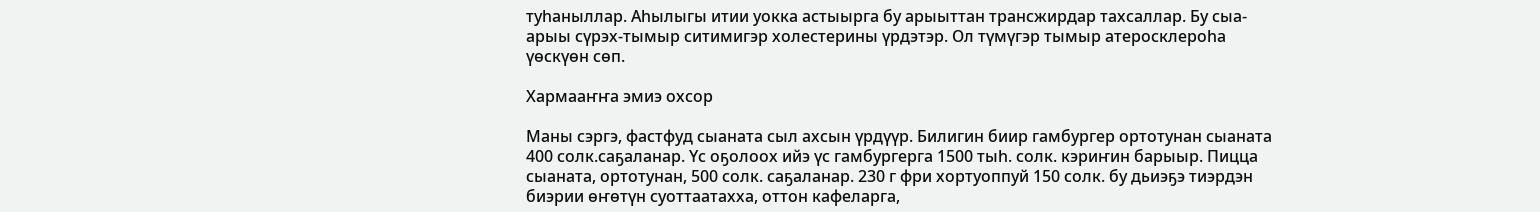туһаныллар. Аһылыгы итии уокка астыырга бу арыыттан трансжирдар тахсаллар. Бу сыа-арыы сүрэх-тымыр ситимигэр холестерины үрдэтэр. Ол түмүгэр тымыр атеросклероһа үөскүөн сөп.

Хармааҥҥа эмиэ охсор

Маны сэргэ, фастфуд сыаната сыл ахсын үрдүүр. Билигин биир гамбургер ортотунан сыаната 400 солк.саҕаланар. Үс оҕолоох ийэ үс гамбургерга 1500 тыһ. солк. кэриҥин барыыр. Пицца сыаната, ортотунан, 500 солк. саҕаланар. 230 г фри хортуоппуй 150 солк. бу дьиэҕэ тиэрдэн биэрии өҥөтүн суоттаатахха, оттон кафеларга,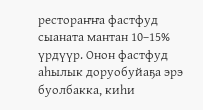рестораҥҥа фастфуд сыаната мантан 10–15% үрдүүр. Онон фастфуд аһылык доруобуйаҕа эрэ буолбакка, киһи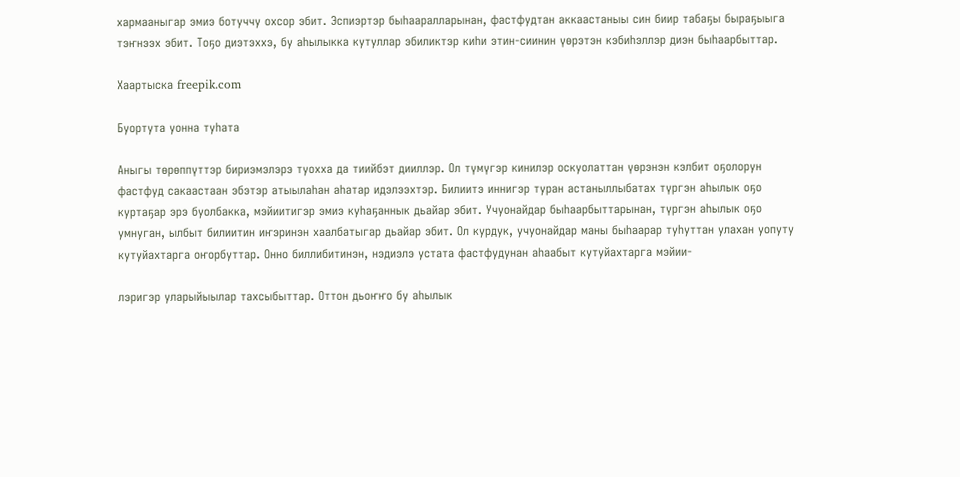хармааныгар эмиэ ботуччу охсор эбит. Эспиэртэр быһааралларынан, фастфудтан аккаастаныы син биир табаҕы быраҕыыга тэҥнээх эбит. Тоҕо диэтэххэ, бу аһылыкка кутуллар эбиликтэр киһи этин-сиинин үөрэтэн кэбиһэллэр диэн быһаарбыттар.

Хаартыска freepik.com

Буортута уонна туһата

Аныгы төрөппүттэр бириэмэлэрэ туохха да тиийбэт дииллэр. Ол түмүгэр кинилэр оскуолаттан үөрэнэн кэлбит оҕолорун фастфуд сакаастаан эбэтэр атыылаһан аһатар идэлээхтэр. Билиитэ иннигэр туран астаныллыбатах түргэн аһылык оҕо куртаҕар эрэ буолбакка, мэйиитигэр эмиэ куһаҕаннык дьайар эбит. Учуонайдар быһаарбыттарынан, түргэн аһылык оҕо умнуган, ылбыт билиитин иҥэринэн хаалбатыгар дьайар эбит. Ол курдук, учуонайдар маны быһаарар туһуттан улахан уопуту кутуйахтарга оҥорбуттар. Онно биллибитинэн, нэдиэлэ устата фастфудунан аһаабыт кутуйахтарга мэйии-

лэригэр уларыйыылар тахсыбыттар. Оттон дьоҥҥо бу аһылык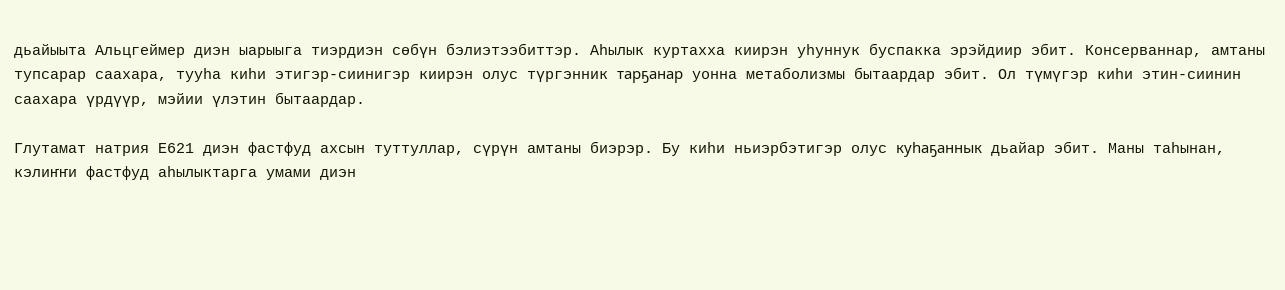дьайыыта Альцгеймер диэн ыарыыга тиэрдиэн сөбүн бэлиэтээбиттэр. Аһылык куртахха киирэн уһуннук буспакка эрэйдиир эбит. Консерваннар, амтаны тупсарар саахара, тууһа киһи этигэр-сиинигэр киирэн олус түргэнник тарҕанар уонна метаболизмы бытаардар эбит. Ол түмүгэр киһи этин-сиинин саахара үрдүүр, мэйии үлэтин бытаардар.

Глутамат натрия Е621 диэн фастфуд ахсын туттуллар, сүрүн амтаны биэрэр. Бу киһи ньиэрбэтигэр олус куһаҕаннык дьайар эбит. Маны таһынан, кэлиҥҥи фастфуд аһылыктарга умами диэн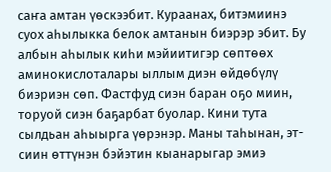саҥа амтан үөскээбит. Кураанах, битэмиинэ суох аһылыкка белок амтанын биэрэр эбит. Бу албын аһылык киһи мэйиитигэр сөптөөх аминокислоталары ыллым диэн өйдөбүлү биэриэн сөп. Фастфуд сиэн баран оҕо миин, торуой сиэн баҕарбат буолар. Кини тута сылдьан аһыырга үөрэнэр. Маны таһынан, эт-сиин өттүнэн бэйэтин кыанарыгар эмиэ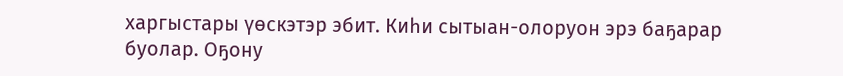харгыстары үөскэтэр эбит. Киһи сытыан-олоруон эрэ баҕарар буолар. Оҕону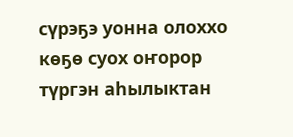сүрэҕэ уонна олоххо көҕө суох оҥорор түргэн аһылыктан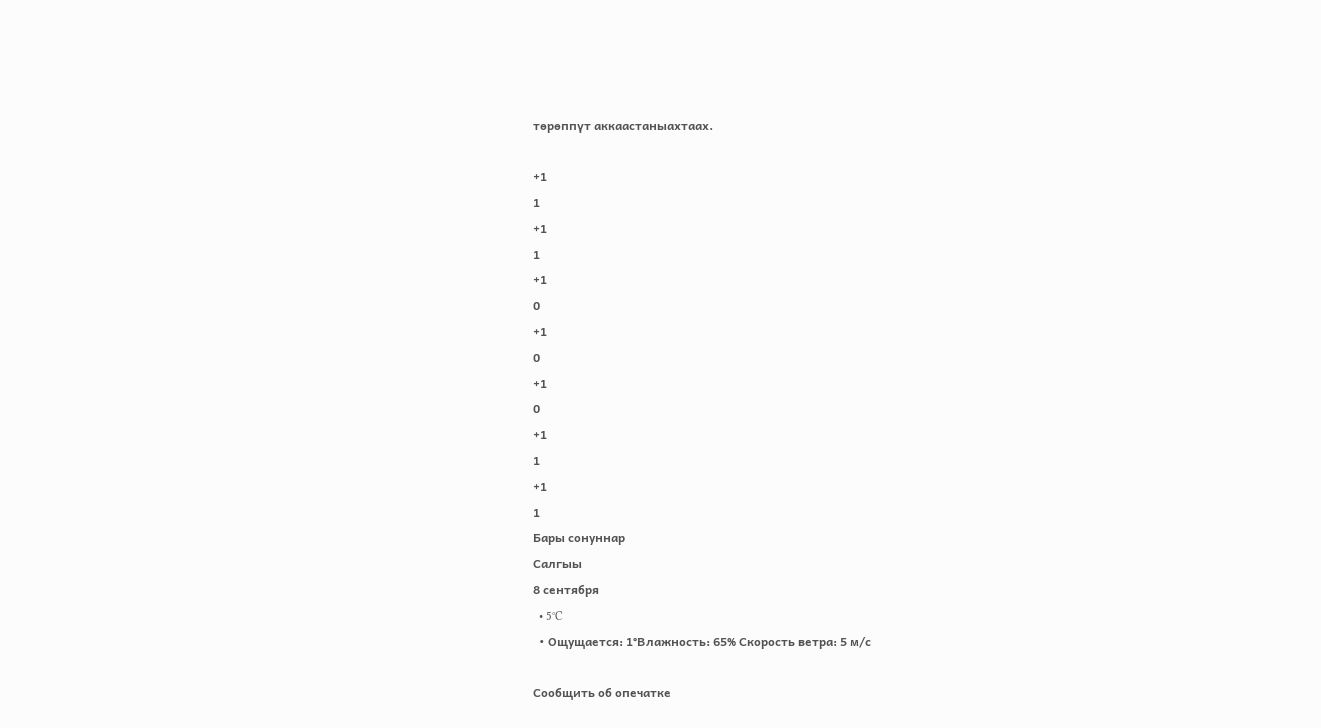төрөппүт аккаастаныахтаах.

+1
1
+1
1
+1
0
+1
0
+1
0
+1
1
+1
1
Бары сонуннар
Салгыы
8 сентября
  • 5°C
  • Ощущается: 1°Влажность: 65% Скорость ветра: 5 м/с

Сообщить об опечатке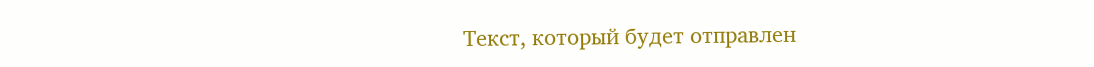Текст, который будет отправлен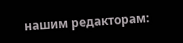нашим редакторам: